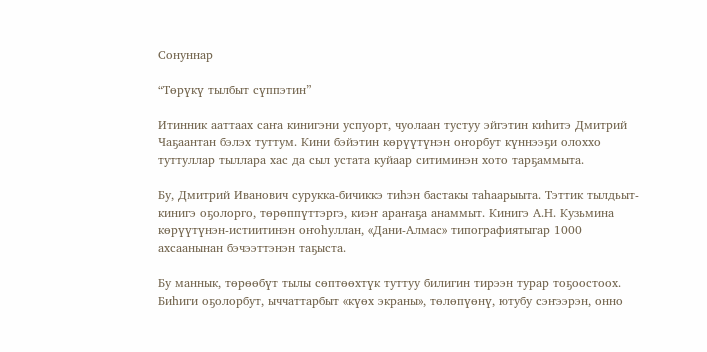Сонуннар

“Төрүкү тылбыт сүппэтин”

Итинник ааттаах саҥа кинигэни успуорт, чуолаан тустуу эйгэтин киһитэ Дмитрий Чаҕаантан бэлэх туттум. Кини бэйэтин көрүүтүнэн оҥорбут күннээҕи олоххо туттуллар тыллара хас да сыл устата куйаар ситиминэн хото тарҕаммыта.

Бу, Дмитрий Иванович сурукка-бичиккэ тиһэн бастакы таһаарыыта. Тэттик тылдьыт-кинигэ оҕолорго, төрөппүттэргэ, киэҥ араҥаҕа анаммыт. Кинигэ А.Н. Кузьмина көрүүтүнэн-истиитинэн оҥоһуллан, «Дани-Алмас» типографиятыгар 1000 ахсаанынан бэчээттэнэн таҕыста.

Бу маннык, төрөөбүт тылы сөптөөхтүк туттуу билигин тирээн турар тоҕоостоох. Биһиги оҕолорбут, ыччаттарбыт «күөх экраны», төлөпүөнү, ютубу сэҥээрэн, онно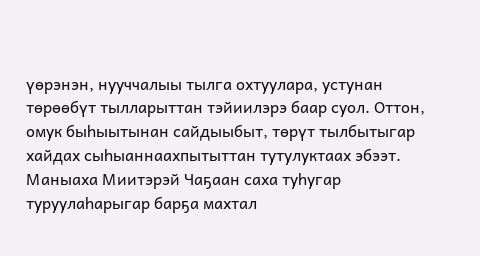үөрэнэн, нууччалыы тылга охтуулара, устунан төрөөбүт тылларыттан тэйиилэрэ баар суол. Оттон, омук быһыытынан сайдыыбыт, төрүт тылбытыгар хайдах сыһыаннаахпытыттан тутулуктаах эбээт. Маныаха Миитэрэй Чаҕаан саха туһугар туруулаһарыгар барҕа махтал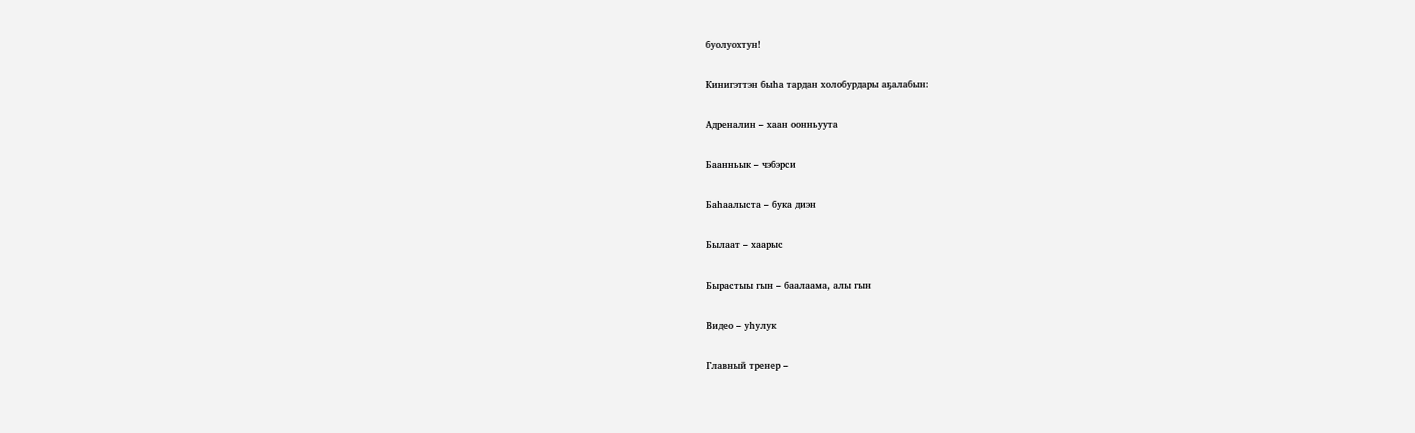буолуохтун!

Кинигэттэн быһа тардан холобурдары аҕалабын:

Адреналин – хаан оонньуута

Баанньык – чэбэрси

Баһаалыста – бука диэн

Былаат – хаарыс

Бырастыы гын – баалаама, алы гын

Видео – уһулук

Главный тренер –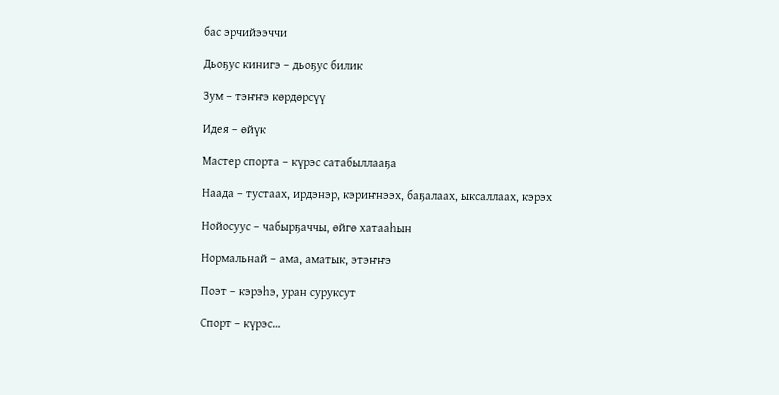бас эрчийээччи

Дьоҕус кинигэ – дьоҕус билик

Зум – тэҥҥэ көрдөрсүү

Идея – өйүк

Мастер спорта – күрэс сатабыллааҕа

Наада – тустаах, ирдэнэр, кэриҥнээх, баҕалаах, ыксаллаах, кэрэх

Нойосуус – чабырҕаччы, өйгө хатааһын

Нормальнай – ама, аматык, этэҥҥэ

Поэт – кэрэһэ, уран суруксут

Спорт – күрэс…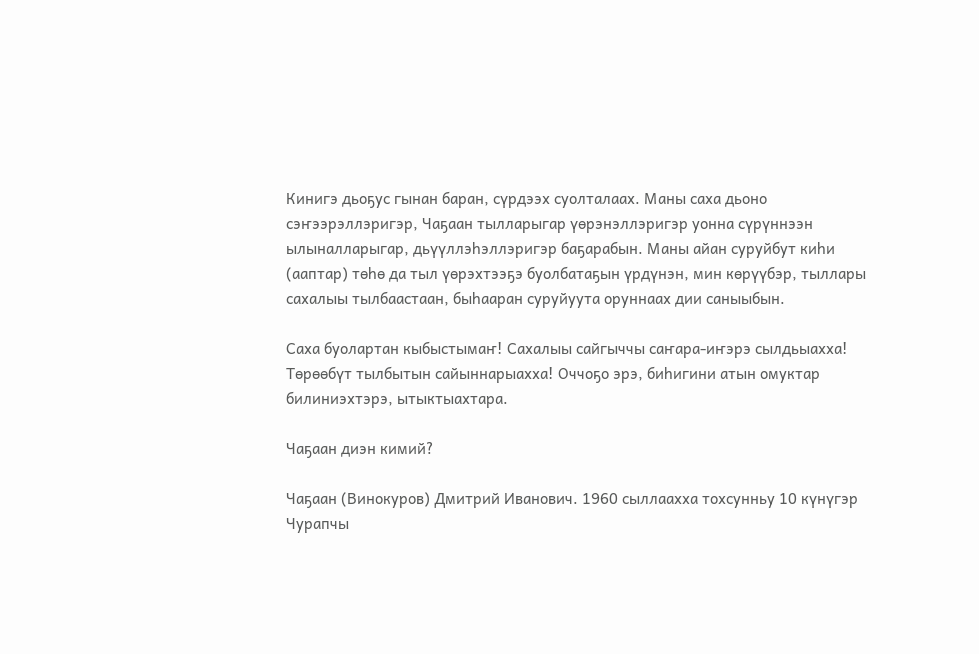Кинигэ дьоҕус гынан баран, сүрдээх суолталаах. Маны саха дьоно сэҥээрэллэригэр, Чаҕаан тылларыгар үөрэнэллэригэр уонна сүрүннээн ылыналларыгар, дьүүллэһэллэригэр баҕарабын. Маны айан суруйбут киһи (ааптар) төһө да тыл үөрэхтээҕэ буолбатаҕын үрдүнэн, мин көрүүбэр, тыллары сахалыы тылбаастаан, быһааран суруйуута оруннаах дии саныыбын.

Саха буолартан кыбыстымаҥ! Сахалыы сайгыччы саҥара-иҥэрэ сылдьыахха! Төрөөбүт тылбытын сайыннарыахха! Оччоҕо эрэ, биһигини атын омуктар билиниэхтэрэ, ытыктыахтара.

Чаҕаан диэн кимий?

Чаҕаан (Винокуров) Дмитрий Иванович. 1960 сыллаахха тохсунньу 10 күнүгэр Чурапчы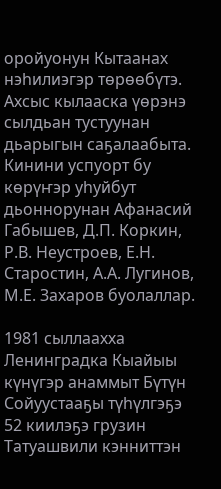оройуонун Кытаанах нэһилиэгэр төрөөбүтэ. Ахсыс кылааска үөрэнэ сылдьан тустуунан дьарыгын саҕалаабыта. Кинини успуорт бу көрүҥэр уһуйбут дьоннорунан Афанасий Габышев, Д.П. Коркин, Р.В. Неустроев, Е.Н. Старостин, А.А. Лугинов, М.Е. Захаров буолаллар.

1981 сыллаахха Ленинградка Кыайыы күнүгэр анаммыт Бүтүн Сойуустааҕы түһүлгэҕэ 52 киилэҕэ грузин Татуашвили кэнниттэн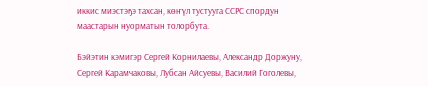иккис миэстэҕэ тахсан, көҥүл тустууга ССРС спордун маастарын нуорматын толорбута.

Бэйэтин кэмигэр Сергей Корнилаевы, Александр Доржуну, Сергей Карамчаковы, Лубсан Айсуевы, Василий Гоголевы,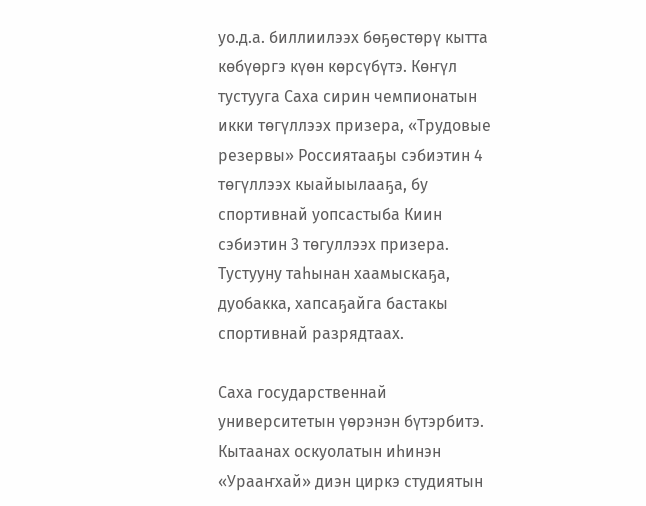уо.д.а. биллиилээх бөҕөстөрү кытта көбүөргэ күөн көрсүбүтэ. Көҥүл тустууга Саха сирин чемпионатын икки төгүллээх призера, «Трудовые резервы» Россиятааҕы сэбиэтин 4 төгүллээх кыайыылааҕа, бу спортивнай уопсастыба Киин сэбиэтин 3 төгуллээх призера. Тустууну таһынан хаамыскаҕа, дуобакка, хапсаҕайга бастакы спортивнай разрядтаах.

Саха государственнай университетын үөрэнэн бүтэрбитэ. Кытаанах оскуолатын иһинэн «Урааҥхай» диэн циркэ студиятын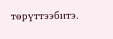төрүттээбитэ.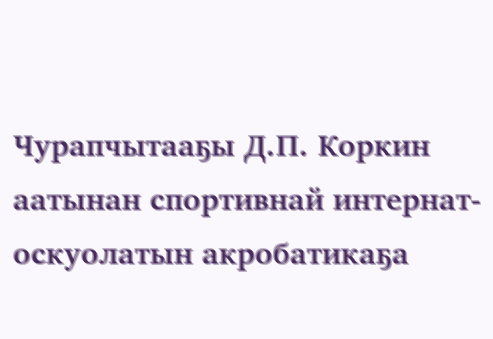Чурапчытааҕы Д.П. Коркин аатынан спортивнай интернат-оскуолатын акробатикаҕа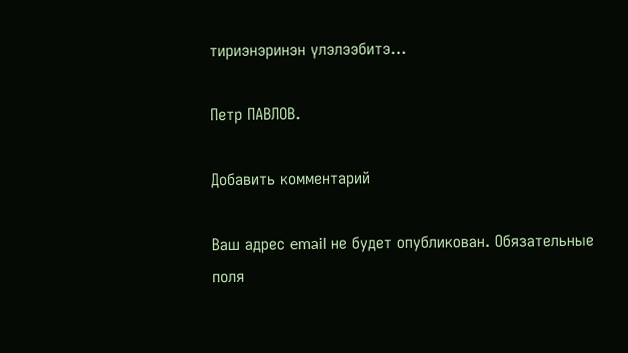тириэнэринэн үлэлээбитэ…

Петр ПАВЛОВ.

Добавить комментарий

Ваш адрес email не будет опубликован. Обязательные поля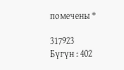помечены *

317923
Бүгүн : 402